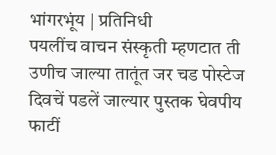भांगरभूंय | प्रतिनिधी
पयलींच वाचन संस्कृती म्हणटात ती उणीच जाल्या तातूंत जर चड पोस्टेज दिवचें पडलें जाल्यार पुस्तक घेवपीय फाटीं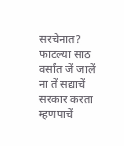सरचेनात?
फाटल्या साठ वर्सांत जें जालें ना तें सद्याचें सरकार करता म्हणपाचें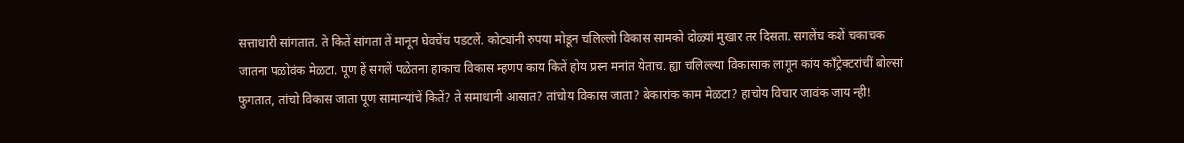सत्ताधारी सांगतात. ते कितें सांगता तें मानून घेवचेंच पडटलें. कोट्यांनी रुपया मोडून चलिल्लो विकास सामको दोळ्यां मुखार तर दिसता. सगलेंच कशें चकाचक जातना पळोवंक मेळटा. पूण हें सगलें पळेतना हाकाच विकास म्हणप काय कितें होय प्रस्न मनांत येताच. ह्या चलिल्ल्या विकासाक लागून कांय काँट्रेक्टरांचीं बोल्सां फुगतात, तांचो विकास जाता पूण सामान्यांचें कितें? ते समाधानी आसात? तांचोय विकास जाता? बेकारांक काम मेळटा? हाचोय विचार जावंक जाय न्ही!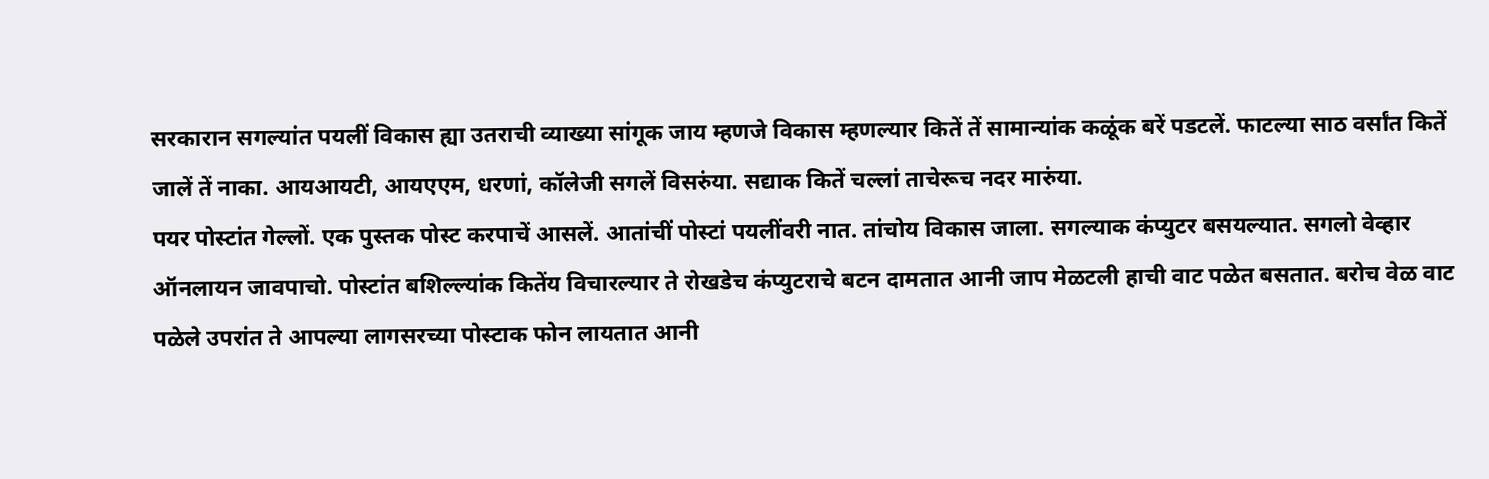सरकारान सगल्यांत पयलीं विकास ह्या उतराची व्याख्या सांगूक जाय म्हणजे विकास म्हणल्यार कितें तें सामान्यांक कळूंक बरें पडटलें. फाटल्या साठ वर्सांत कितें जालें तें नाका. आयआयटी, आयएएम, धरणां, कॉलेजी सगलें विसरुंया. सद्याक कितें चल्लां ताचेरूच नदर मारुंया.
पयर पोस्टांत गेल्लों. एक पुस्तक पोस्ट करपाचें आसलें. आतांचीं पोस्टां पयलींवरी नात. तांचोय विकास जाला. सगल्याक कंप्युटर बसयल्यात. सगलो वेव्हार ऑनलायन जावपाचो. पोस्टांत बशिल्ल्यांक कितेंय विचारल्यार ते रोखडेच कंप्युटराचे बटन दामतात आनी जाप मेळटली हाची वाट पळेत बसतात. बरोच वेळ वाट पळेले उपरांत ते आपल्या लागसरच्या पोस्टाक फोन लायतात आनी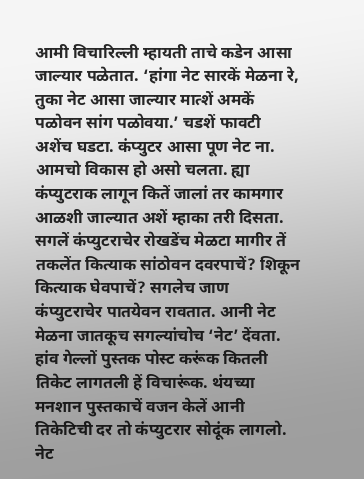आमी विचारिल्ली म्हायती ताचे कडेन आसा जाल्यार पळेतात. ‘हांगा नेट सारकें मेळना रे, तुका नेट आसा जाल्यार मात्शें अमकें पळोवन सांग पळोवया.’ चडशें फावटी अशेंच घडटा. कंप्युटर आसा पूण नेट ना. आमचो विकास हो असो चलता. ह्या कंप्युटराक लागून कितें जालां तर कामगार आळशी जाल्यात अशें म्हाका तरी दिसता. सगलें कंप्युटराचेर रोखडेंच मेळटा मागीर तें तकलेंत कित्याक सांठोवन दवरपाचें? शिकून कित्याक घेवपाचें? सगलेच जाण कंप्युटराचेर पातयेवन रावतात. आनी नेट मेळना जातकूच सगल्यांचोच ‘नेट’ देंवता.
हांव गेल्लों पुस्तक पोस्ट करूंक कितली तिकेट लागतली हें विचारूंक. थंयच्या मनशान पुस्तकाचें वजन केलें आनी तिकेटिची दर तो कंप्युटरार सोदूंक लागलो. नेट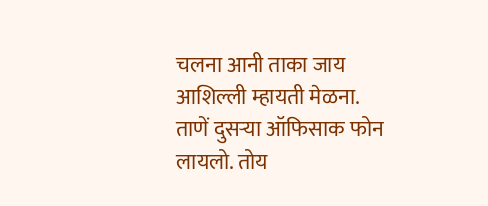चलना आनी ताका जाय आशिल्ली म्हायती मेळना. ताणें दुसऱ्या ऑफिसाक फोन लायलो. तोय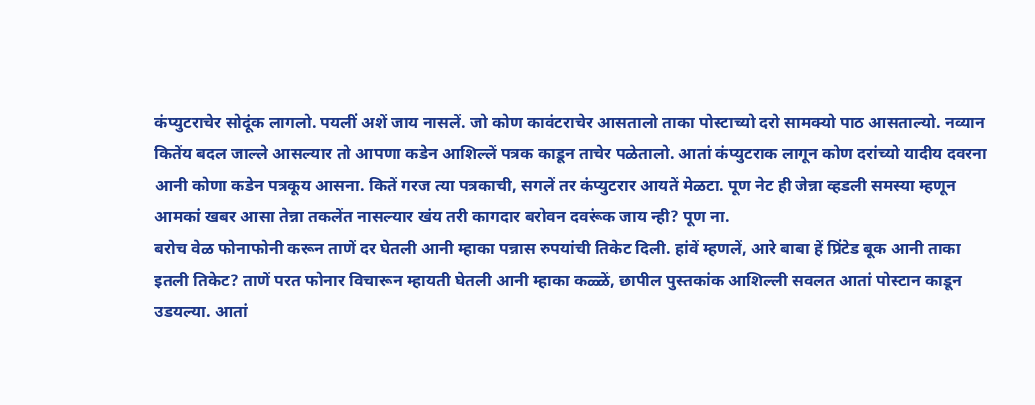कंप्युटराचेर सोदूंक लागलो. पयलीं अशें जाय नासलें. जो कोण कावंटराचेर आसतालो ताका पोस्टाच्यो दरो सामक्यो पाठ आसताल्यो. नव्यान कितेंय बदल जाल्ले आसल्यार तो आपणा कडेन आशिल्लें पत्रक काडून ताचेर पळेतालो. आतां कंप्युटराक लागून कोण दरांच्यो यादीय दवरना आनी कोणा कडेन पत्रकूय आसना. कितें गरज त्या पत्रकाची, सगलें तर कंप्युटरार आयतें मेळटा. पूण नेट ही जेन्ना व्हडली समस्या म्हणून आमकां खबर आसा तेन्ना तकलेंत नासल्यार खंय तरी कागदार बरोवन दवरूंक जाय न्ही? पूण ना.
बरोच वेळ फोनाफोनी करून ताणें दर घेतली आनी म्हाका पन्नास रुपयांची तिकेट दिली. हांवें म्हणलें, आरे बाबा हें प्रिंटेड बूक आनी ताका इतली तिकेट? ताणें परत फोनार विचारून म्हायती घेतली आनी म्हाका कळ्ळें, छापील पुस्तकांक आशिल्ली सवलत आतां पोस्टान काडून उडयल्या. आतां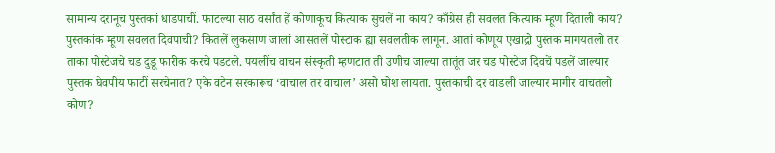सामान्य दरानूच पुस्तकां धाडपाचीं. फाटल्या साठ वर्सांत हें कोणाकूच कित्याक सुचलें ना काय? काँग्रेस ही सवलत कित्याक म्हूण दिताली काय? पुस्तकांक म्हूण सवलत दिवपाची? कितलें लुकसाण जालां आसतलें पोस्टाक ह्या सवलतीक लागून. आतां कोणूय एखाद्रो पुस्तक मागयतलो तर ताका पोस्टेजचे चड दुडू फारीक करचे पडटले. पयलींच वाचन संस्कृती म्हणटात ती उणीच जाल्या तातूंत जर चड पोस्टेज दिवचें पडलें जाल्यार पुस्तक घेवपीय फाटीं सरचेनात? एके वटेन सरकारूच ‘वाचाल तर वाचाल’ असो घोश लायता. पुस्तकाची दर वाडली जाल्यार मागीर वाचतलो कोण?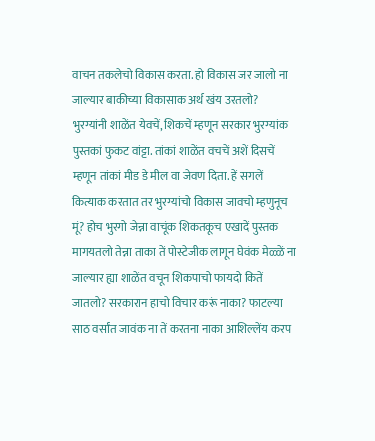वाचन तकलेचो विकास करता. हो विकास जर जालो ना जाल्यार बाकीच्या विकासाक अर्थ खंय उरतलो?
भुरग्यांनी शाळेंत येवचें, शिकचें म्हणून सरकार भुरग्यांक पुस्तकां फुकट वांट्टा. तांकां शाळेंत वचचें अशें दिसचें म्हणून तांकां मीड डे मील वा जेवण दिता. हें सगलें कित्याक करतात तर भुरग्यांचो विकास जावचो म्हणुनूच मूं? होच भुरगो जेन्ना वाचूंक शिकतकूच एखादें पुस्तक मागयतलो तेन्ना ताका तें पोस्टेजीक लागून घेवंक मेळ्ळें ना जाल्यार ह्या शाळेंत वचून शिकपाचो फायदो कितें जातलो? सरकारान हाचो विचार करूं नाका? फाटल्या साठ वर्सांत जावंक ना तें करतना नाका आशिल्लेंय करप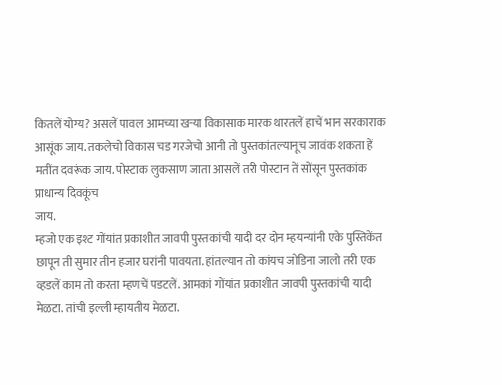कितलें योग्य? असलें पावल आमच्या खऱ्या विकासाक मारक थारतलें हाचें भान सरकाराक आसूंक जाय. तकलेचो विकास चड गरजेचो आनी तो पुस्तकांतल्यानूच जावंक शकता हें मतींत दवरूंक जाय. पोस्टाक लुकसाण जाता आसलें तरी पोस्टान तें सोंसून पुस्तकांक प्राधान्य दिवकूंच
जाय.
म्हजो एक इश्ट गोंयांत प्रकाशीत जावपी पुस्तकांची यादी दर दोन म्हयन्यांनी एके पुस्तिकेंत छापून ती सुमार तीन हजार घरांनी पावयता. हांतल्यान तो कांयच जोडिना जालो तरी एक व्हडलें काम तो करता म्हणचें पडटलें. आमकां गोंयांत प्रकाशीत जावपी पुस्तकांची यादी मेळटा. तांची इल्ली म्हायतीय मेळटा.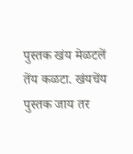पुस्तक खंय मेळटलें तेंय कळटा. खंयचेंय पुस्तक जाय तर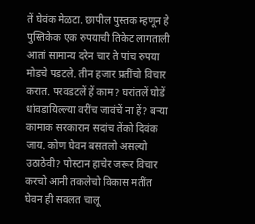तें घेवंक मेळटा. छापील पुस्तक म्हणून हे पुस्तिकेक एक रुपयाची तिकेट लागताली आतां सामान्य दरेन चार ते पांच रुपया मोडचे पडटले. तीन हजार प्रतींचो विचार करात. परवडटलें हें काम? घरांतलें घोडें धांवडायिल्ल्या वरींच जावंचें ना हें? बऱ्या कामाक सरकारान सदांच तेंको दिवंक जाय. कोण घेवन बसतलो असल्यो उठाठेवी? पोस्टान हाचेर जरूर विचार करचो आनी तकलेचो विकास मतींत घेवन ही सवलत चालू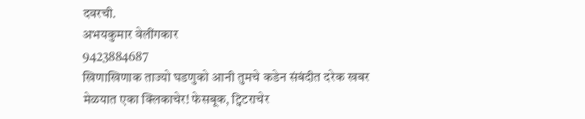दवरची.
अभयकुमार वेलींगकार
9423884687
खिणाखिणाक ताज्यो घडणुको आनी तुमचे कडेन संबंदीत दरेक खबर मेळयात एका क्लिकाचेर! फेसबूक, ट्विटराचेर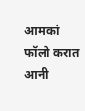आमकां फॉलो करात आनी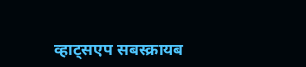व्हाट्सएप सबस्क्रायब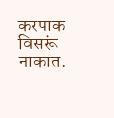करपाक विसरूं नाकात.